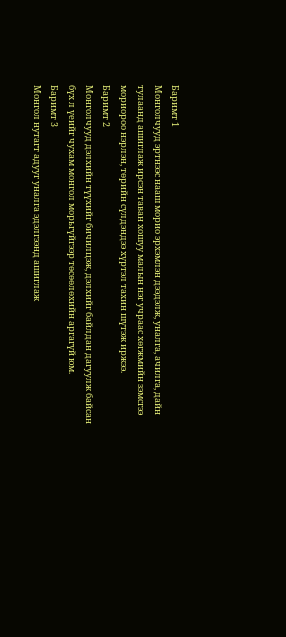Баримт 1
Монголчууд эртнээс нааш морио эрхэмлэн дээдэлж, уналга, ачилга, дайн тулаанд ашиглаж ирсэн таван хошуу малын нэг учраас хөгжмийн зэмсгээ мориороо нэрлэн, төрийн сүлдэндээ хүртэл тахин шүтэж иржээ.
Баримт 2
Монголчууд дэлхийн түүхийг бичилцэж, дэлхийг байлдан дагуулж байсан бүх л үеийг чухам монгол морьгүйгээр төсөөлөхийн аргагүй юм.
Баримт 3
Монгол нутагт адууг уналга эдэлгээнд ашиглаж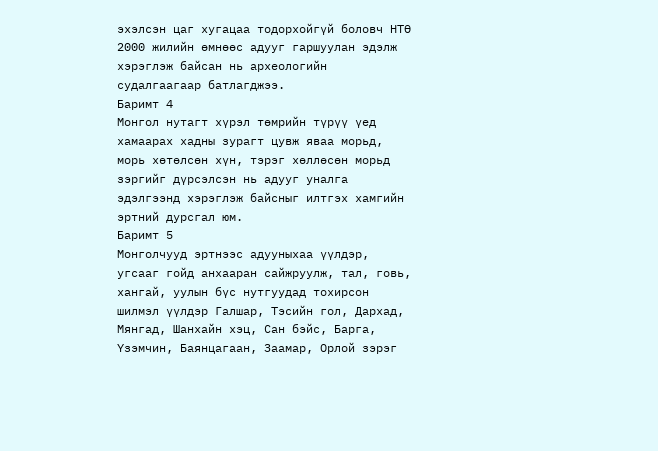эхэлсэн цаг хугацаа тодорхойгүй боловч НТӨ 2000 жилийн өмнөөс адууг гаршуулан эдэлж хэрэглэж байсан нь археологийн судалгаагаар батлагджээ.
Баримт 4
Монгол нутагт хүрэл төмрийн түрүү үед хамаарах хадны зурагт цувж яваа морьд, морь хөтөлсөн хүн, тэрэг хөллөсөн морьд зэргийг дүрсэлсэн нь адууг уналга эдэлгээнд хэрэглэж байсныг илтгэх хамгийн эртний дурсгал юм.
Баримт 5
Монголчууд эртнээс адууныхаа үүлдэр, угсааг гойд анхааран сайжруулж, тал, говь, хангай, уулын бүс нутгуудад тохирсон шилмэл үүлдэр Галшар, Тэсийн гол, Дархад, Мянгад, Шанхайн хэц, Сан бэйс, Барга, Үзэмчин, Баянцагаан, Заамар, Орлой зэрэг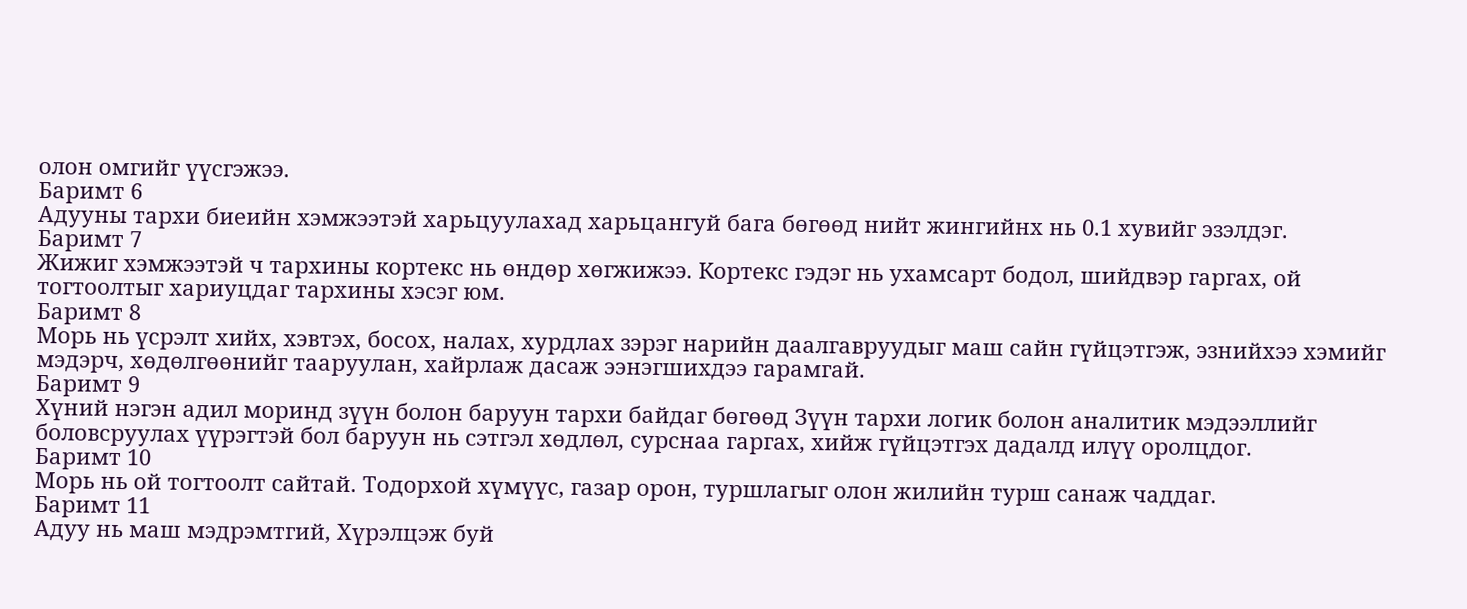олон омгийг үүсгэжээ.
Баримт 6
Адууны тархи биеийн хэмжээтэй харьцуулахад харьцангуй бага бөгөөд нийт жингийнх нь 0.1 хувийг эзэлдэг.
Баримт 7
Жижиг хэмжээтэй ч тархины кортекс нь өндөр хөгжижээ. Кортекс гэдэг нь ухамсарт бодол, шийдвэр гаргах, ой тогтоолтыг хариуцдаг тархины хэсэг юм.
Баримт 8
Морь нь үсрэлт хийх, хэвтэх, босох, налах, хурдлах зэрэг нарийн даалгавруудыг маш сайн гүйцэтгэж, эзнийхээ хэмийг мэдэрч, хөдөлгөөнийг тааруулан, хайрлаж дасаж ээнэгшихдээ гарамгай.
Баримт 9
Хүний нэгэн адил моринд зүүн болон баруун тархи байдаг бөгөөд Зүүн тархи логик болон аналитик мэдээллийг боловсруулах үүрэгтэй бол баруун нь сэтгэл хөдлөл, сурснаа гаргах, хийж гүйцэтгэх дадалд илүү оролцдог.
Баримт 10
Морь нь ой тогтоолт сайтай. Тодорхой хүмүүс, газар орон, туршлагыг олон жилийн турш санаж чаддаг.
Баримт 11
Адуу нь маш мэдрэмтгий, Хүрэлцэж буй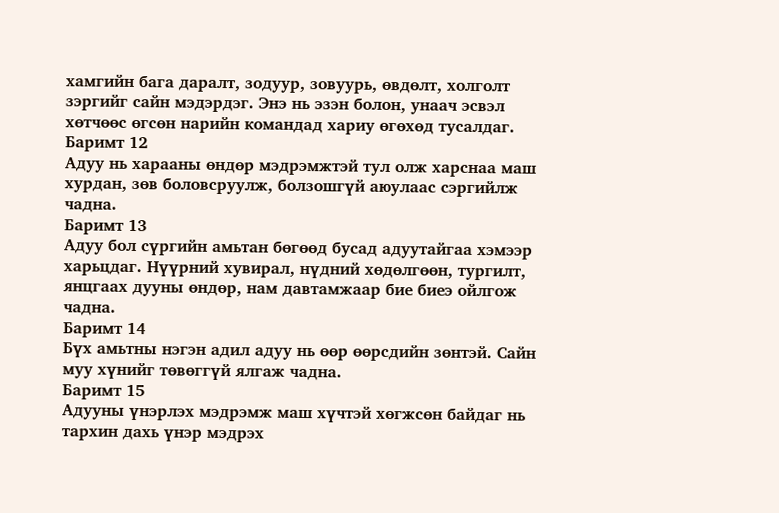хамгийн бага даралт, зодуур, зовуурь, өвдөлт, холголт зэргийг сайн мэдэрдэг. Энэ нь эзэн болон, унаач эсвэл хөтчөөс өгсөн нарийн командад хариу өгөхөд тусалдаг.
Баримт 12
Адуу нь харааны өндөр мэдрэмжтэй тул олж харснаа маш хурдан, зөв боловсруулж, болзошгүй аюулаас сэргийлж чадна.
Баримт 13
Адуу бол сүргийн амьтан бөгөөд бусад адуутайгаа хэмээр харьцдаг. Нүүрний хувирал, нүдний хөдөлгөөн, тургилт, янцгаах дууны өндөр, нам давтамжаар бие биеэ ойлгож чадна.
Баримт 14
Бүх амьтны нэгэн адил адуу нь өөр өөрсдийн зөнтэй. Сайн муу хүнийг төвөггүй ялгаж чадна.
Баримт 15
Адууны үнэрлэх мэдрэмж маш хүчтэй хөгжсөн байдаг нь тархин дахь үнэр мэдрэх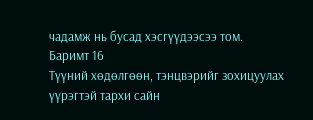чадамж нь бусад хэсгүүдээсээ том.
Баримт 16
Түүний хөдөлгөөн, тэнцвэрийг зохицуулах үүрэгтэй тархи сайн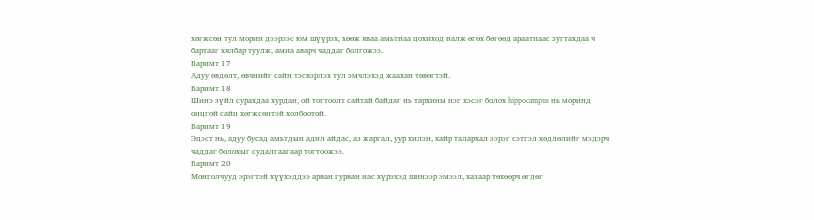хөгжсөн тул морин дээрээс юм шүүрэх, хөөж яваа амьтнаа цохиход налж өгөх бөгөөд араатнаас зугтахдаа ч бартааг хялбар туулж, амиа аварч чаддаг болгожээ.
Баримт 17
Адуу өвдөлт, өвчнийг сайн тэсвэрлэх тул эмчлэхэд жаахан төвөгтэй.
Баримт 18
Шинэ зүйл сурахдаа хурдан, ой тогтоолт сайтай байдаг нь тархины нэг хэсэг болох hippocampus нь моринд онцгой сайн хөгжсөнтэй холбоотой.
Баримт 19
Эцэст нь, адуу бусад амьтдын адил айдас, аз жаргал, уур хилэн, хайр талархал зэрэг сэтгэл хөдлөлийг мэдэрч чаддаг болохыг судалгаагаар тогтоожээ.
Баримт 20
Монголчууд эрэгтэй хүүхэддээ арван гурван нас хүрэхэд шинээр эмээл, хазаар төхөөрч өгдөг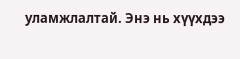уламжлалтай. Энэ нь хүүхдээ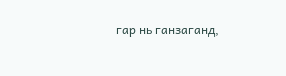гар нь ганзаганд,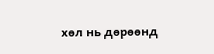хөл нь дөрөөнд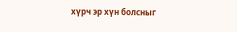хүрч эр хүн болсныг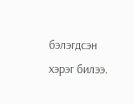бэлэгдсэн хэрэг билээ.